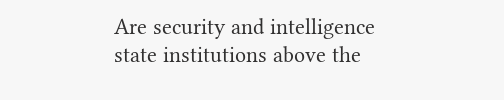Are security and intelligence state institutions above the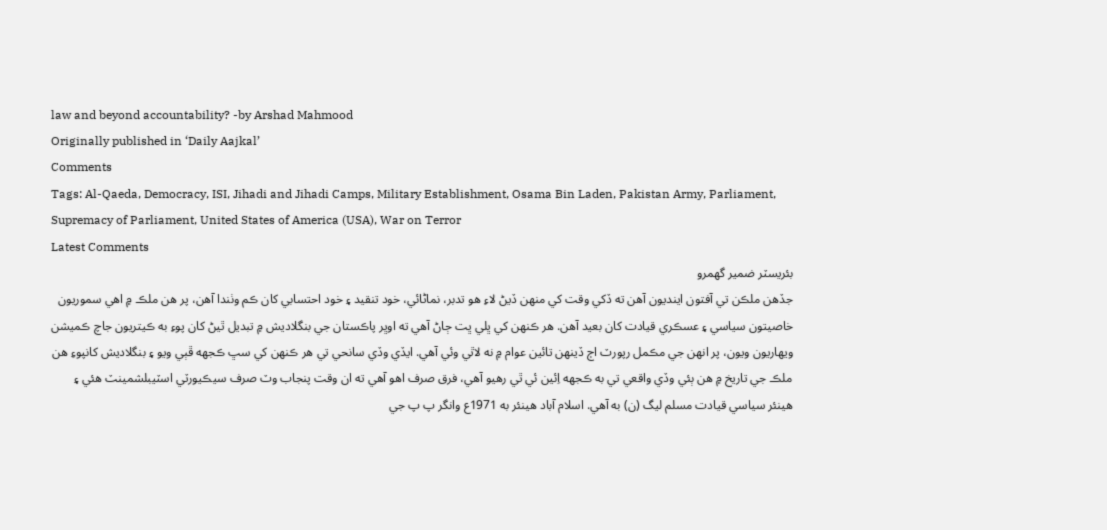law and beyond accountability? -by Arshad Mahmood
Originally published in ‘Daily Aajkal’
Comments
Tags: Al-Qaeda, Democracy, ISI, Jihadi and Jihadi Camps, Military Establishment, Osama Bin Laden, Pakistan Army, Parliament, Supremacy of Parliament, United States of America (USA), War on Terror
Latest Comments
بئريسٽر ضمير گهمرو
جڏهن ملڪن تي آفتون اينديون آهن ته ڏکي وقت کي منهن ڏيڻ لاءِ هو تدبر، نماڻائي، خود تنقيد ۽ خود احتسابي کان ڪم وٺندا آهن، پر هن ملڪ ۾ اهي سموريون خاصيتون سياسي ۽ عسڪري قيادت کان بعيد آهن. هر ڪنهن کي ڀلي ڀت ڄاڻ آهي ته اوڀر پاڪستان جي بنگلاديش ۾ تبديل ٿيڻ کان پوءِ به ڪيتريون جاچ ڪميشن ويهاريون ويون، پر انهن جي مڪمل رپورٽ اڄ ڏينهن تائين عوام ۾ نه لاٿي وئي آهي. ايڏي وڏي سانحي تي هر ڪنهن کي سڀ ڪجهه ڦٻي ويو ۽ بنگلاديش کانپوءِ هن ملڪ جي تاريخ ۾ هن ٻئي وڏي واقعي تي به ڪجهه اِئين ئي ٿي رهيو آهي، فرق صرف اهو آهي ته ان وقت پنجاب وٽ صرف سيڪيورٽي اسٽيبلشمينٽ هئي ۽ هينئر سياسي قيادت مسلم ليگ (ن) به آهي. اسلام آباد هينئر به 1971ع وانگر پ پ جي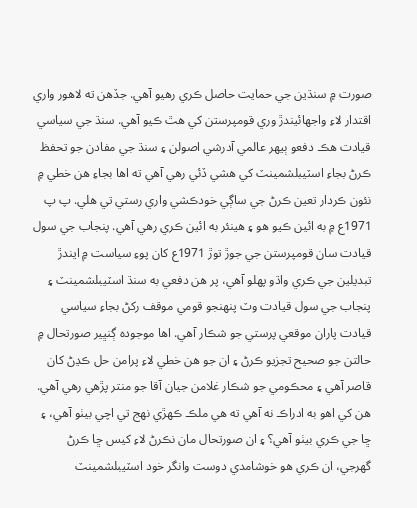صورت ۾ سنڌين جي حمايت حاصل ڪري رهيو آهي. جڏهن ته لاهور واري اقتدار لاءِ واجهائيندڙ وري قومپرستن کي هٿ ڪيو آهي. سنڌ جي سياسي قيادت هڪ دفعو ٻيهر عالمي آدرشي اصولن ۽ سنڌ جي مفادن جو تحفظ ڪرڻ بجاءِ اسٽيبلشمينٽ کي هشي ڏئي رهي آهي ته اها بجاءِ هن خطي ۾ نئون ڪردار تعين ڪرڻ جي ساڳي خودڪشي واري رستي تي هلي. پ پ 1971ع ۾ به ائين ڪيو هو ۽ هينئر به ائين ڪري رهي آهي. پنجاب جي سول قيادت سان قومپرستن جي جوڙ توڙ 1971ع کان پوءِ سياست ۾ ايندڙ تبديلين جي ڪري واڌو پهلو آهي، پر هن دفعي به سنڌ اسٽيبلشمينٽ ۽ پنجاب جي سول قيادت وٽ پنهنجو قومي موقف رکڻ بجاءِ سياسي قيادت پاران موقعي پرستي جو شڪار آهي. اها موجوده ڳنڀير صورتحال ۾ حالتن جو صحيح تجزيو ڪرڻ ۽ ان جو هن خطي لاءِ پرامن حل ڪڍڻ کان قاصر آهي ۽ محڪومي جو شڪار غلامن جيان آقا جو منتر پڙهي رهي آهي. هن کي اهو به ادراڪ نه آهي ته هي ملڪ ڪهڙي نهج تي اچي بيٺو آهي، ۽ ڇا جي ڪري بيٺو آهي؟ ۽ ان صورتحال مان نڪرڻ لاءِ کيس ڇا ڪرڻ گهرجي، ان ڪري هو خوشامدي دوست وانگر خود اسٽيبلشمينٽ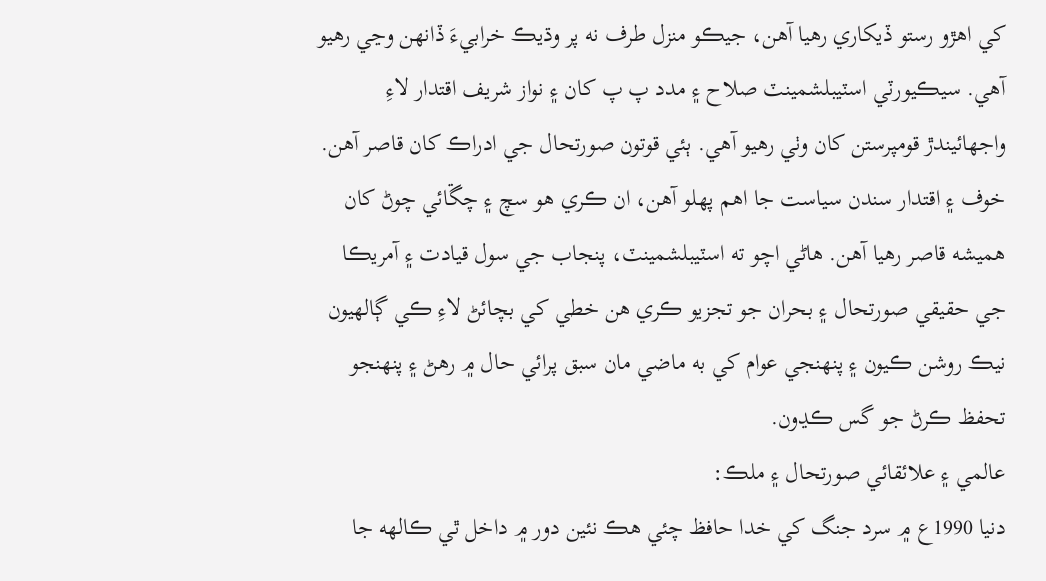کي اهڙو رستو ڏيکاري رهيا آهن، جيڪو منزل طرف نه پر وڌيڪ خرابيءَ ڏانهن وڃي رهيو آهي. سيڪيورٽي اسٽيبلشمينٽ صلاح ۽ مدد پ پ کان ۽ نواز شريف اقتدار لاءِ واجهائيندڙ قومپرستن کان وٺي رهيو آهي. ٻئي قوتون صورتحال جي ادراڪ کان قاصر آهن. خوف ۽ اقتدار سندن سياست جا اهم پهلو آهن، ان ڪري هو سچ ۽ چڱائي چوڻ کان هميشه قاصر رهيا آهن. هاڻي اچو ته اسٽيبلشمينٽ، پنجاب جي سول قيادت ۽ آمريڪا جي حقيقي صورتحال ۽ بحران جو تجزيو ڪري هن خطي کي بچائڻ لاءِ ڪي ڳالهيون نيڪ روشن ڪيون ۽ پنهنجي عوام کي به ماضي مان سبق پرائي حال ۾ رهڻ ۽ پنهنجو تحفظ ڪرڻ جو گس ڪڍون.
عالمي ۽ علائقائي صورتحال ۽ ملڪ:
دنيا 1990ع ۾ سرد جنگ کي خدا حافظ چئي هڪ نئين دور ۾ داخل ٿي ڪالهه جا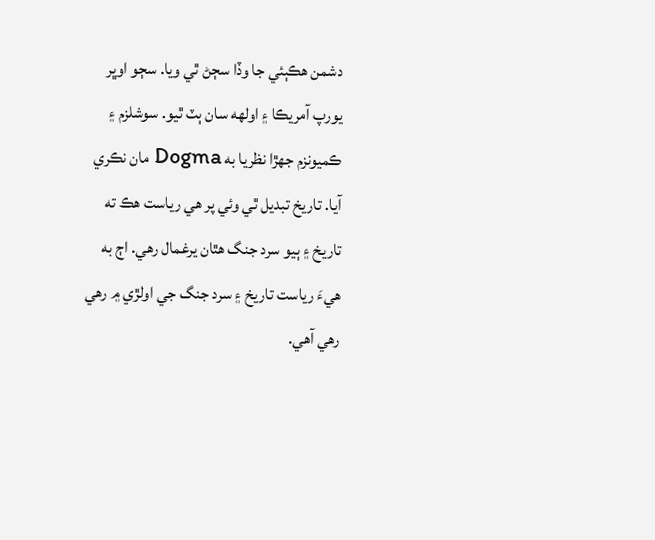دشمن هڪٻئي جا وڏا سڄڻ ٿي ويا. سڄو اوڀر يورپ آمريڪا ۽ اولهه سان ٻٽ ٿيو. سوشلزم ۽ ڪميونزم جهڙا نظريا به Dogma مان نڪري آيا. تاريخ تبديل ٿي وئي پر هي رياست هڪ ته تاريخ ۽ ٻيو سرد جنگ هٿان يرغمال رهي. اڄ به هيءَ رياست تاريخ ۽ سرد جنگ جي اولڙي ۾ رهي رهي آهي.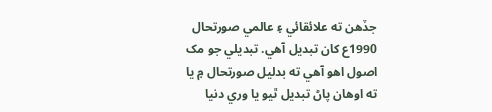جڏهن ته علائقائي ۽ عالمي صورتحال 1990ع کان تبديل آهي. تبديلي جو مک اصول اهو آهي ته بدليل صورتحال ۾ يا ته اوهان پاڻ تبديل ٿيو يا وري دنيا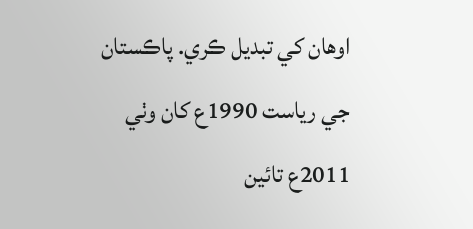اوهان کي تبديل ڪري. پاڪستان جي رياست 1990ع کان وٺي 2011ع تائين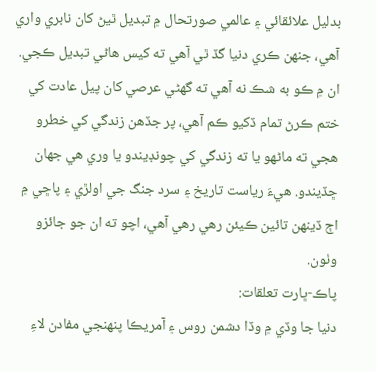بدليل علائقائي ۽ عالمي صورتحال ۾ تبديل ٿيڻ کان نابري واري آهي، جنهن ڪري دنيا گڏ ٿي آهي ته کيس هاڻي تبديل ڪجي. ان ۾ ڪو به شڪ نه آهي ته گهڻي عرصي کان پيل عادت کي ختم ڪرڻ تمام ڏکيو ڪم آهي، پر جڏهن زندگي کي خطرو هجي ته ماڻهو يا ته زندگي کي چونڊيندو يا وري هي جهان ڇڏيندو. هيءَ رياست تاريخ ۽ سرد جنگ جي اولڙي ۽ پاڇي ۾ اڄ ڏينهن تائين ڪيئن رهي رهي آهي، اچو ته ان جو جائزو وٺون.
پاڪ-ڀارت تعلقات:
دنيا جا وڏي ۾ وڏا دشمن روس ۽ آمريڪا پنهنجي مفادن لاءِ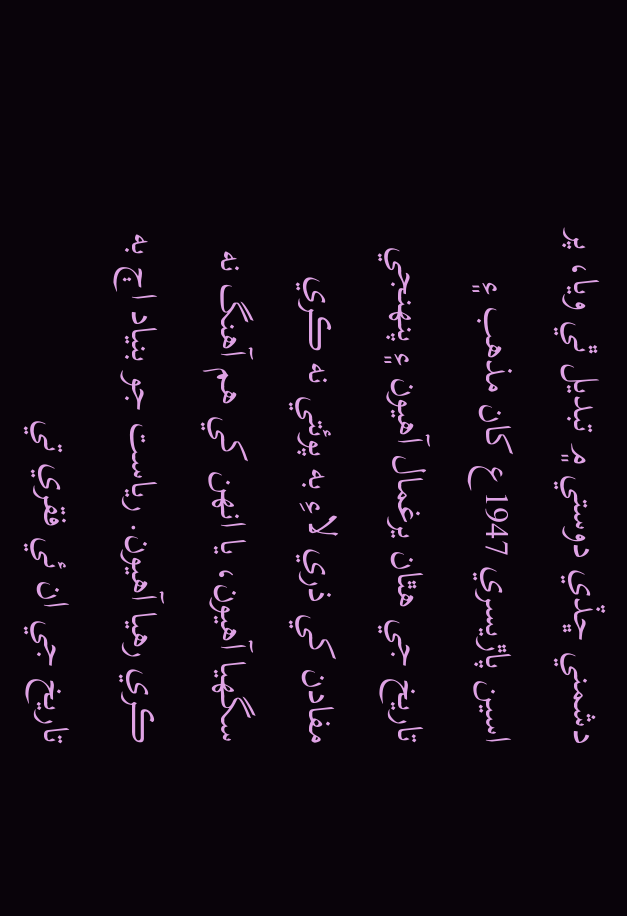دشمني ڇڏي دوستي ۾ تبديل ٿي ويا، پر اسين پاڙيسري 1947ع کان مذهب ۽ تاريخ جي هٿان يرغمال آهيون ۽ پنهنجي مفادن کي ذري لاءِ به پوئتي نه ڪري سگهيا آهيون، يا انهن کي هم آهنگ نه ڪري رهيا آهيون. رياست جو بنياد اڄ به تاريخ جي ان ئي فقري تي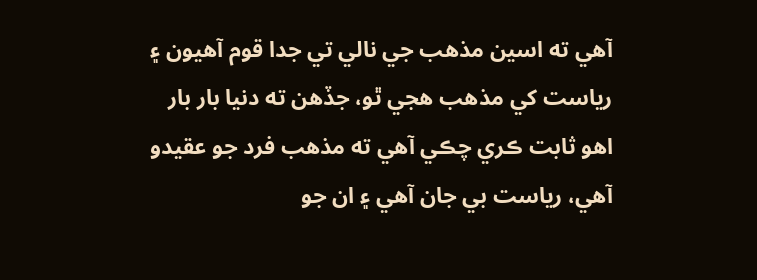آهي ته اسين مذهب جي نالي تي جدا قوم آهيون ۽ رياست کي مذهب هجي ٿو، جڏهن ته دنيا بار بار اهو ثابت ڪري چڪي آهي ته مذهب فرد جو عقيدو آهي، رياست بي جان آهي ۽ ان جو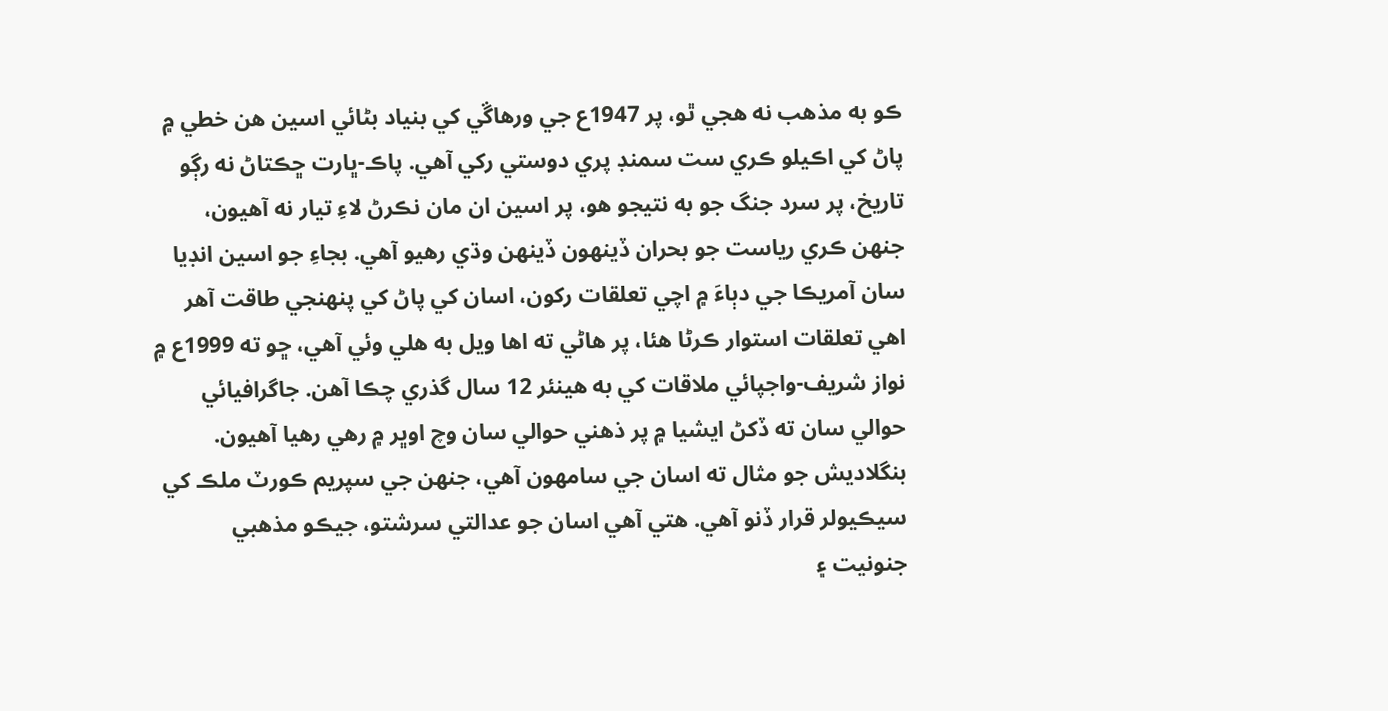ڪو به مذهب نه هجي ٿو، پر 1947ع جي ورهاڱي کي بنياد بڻائي اسين هن خطي ۾ پاڻ کي اڪيلو ڪري ست سمنڊ پري دوستي رکي آهي. پاڪ-ڀارت ڇڪتاڻ نه رڳو تاريخ، پر سرد جنگ جو به نتيجو هو، پر اسين ان مان نڪرڻ لاءِ تيار نه آهيون، جنهن ڪري رياست جو بحران ڏينهون ڏينهن وڌي رهيو آهي. بجاءِ جو اسين انڊيا سان آمريڪا جي دٻاءَ ۾ اچي تعلقات رکون، اسان کي پاڻ کي پنهنجي طاقت آهر اهي تعلقات استوار ڪرڻا هئا، پر هاڻي ته اها ويل به هلي وئي آهي، ڇو ته 1999ع ۾ نواز شريف-واجپائي ملاقات کي به هينئر 12 سال گذري چڪا آهن. جاگرافيائي حوالي سان ته ڏکڻ ايشيا ۾ پر ذهني حوالي سان وچ اوڀر ۾ رهي رهيا آهيون. بنگلاديش جو مثال ته اسان جي سامهون آهي، جنهن جي سپريم ڪورٽ ملڪ کي سيڪيولر قرار ڏنو آهي. هتي آهي اسان جو عدالتي سرشتو، جيڪو مذهبي جنونيت ۽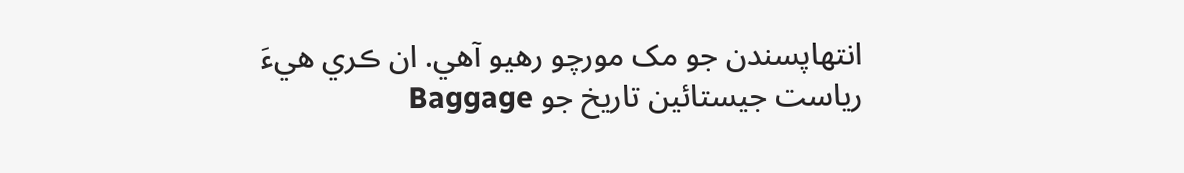انتهاپسندن جو مک مورچو رهيو آهي. ان ڪري هيءَ رياست جيستائين تاريخ جو Baggage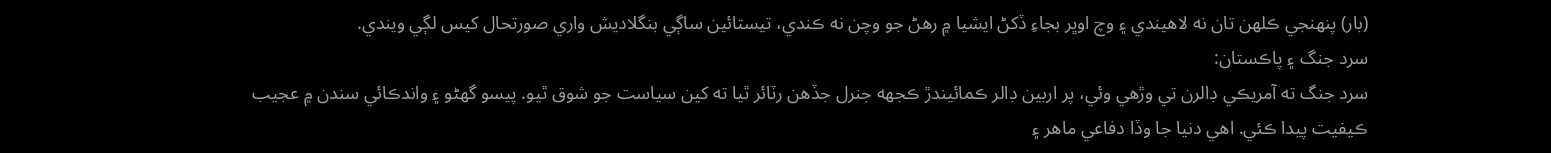(بار) پنهنجي ڪلهن تان نه لاهيندي ۽ وچ اوڀر بجاءِ ڏکڻ ايشيا ۾ رهڻ جو وچن نه ڪندي، تيستائين ساڳي بنگلاديش واري صورتحال کيس لڳي ويندي.
سرد جنگ ۽ پاڪستان:
سرد جنگ ته آمريڪي ڊالرن تي وڙهي وئي، پر اربين ڊالر ڪمائيندڙ ڪجهه جنرل جڏهن رٽائر ٿيا ته کين سياست جو شوق ٿيو. پيسو گهڻو ۽ واندڪائي سندن ۾ عجيب ڪيفيت پيدا ڪئي. اهي دنيا جا وڏا دفاعي ماهر ۽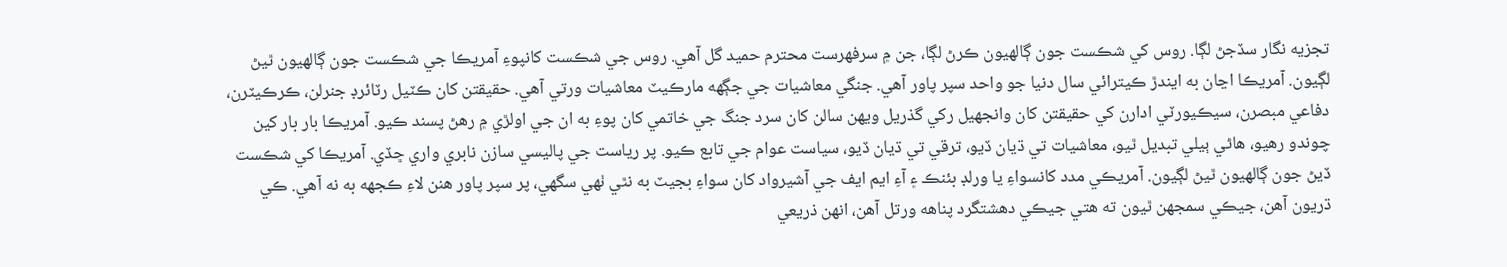تجزيه نگار سڏجڻ لڳا. روس کي شڪست جون ڳالهيون ڪرڻ لڳا، جن ۾ سرفهرست محترم حميد گل آهي. روس جي شڪست کانپوءِ آمريڪا جي شڪست جون ڳالهيون ٿيڻ لڳيون. آمريڪا اڃان به ايندڙ ڪيترائي سال دنيا جو واحد سپر پاور آهي. جنگي معاشيات جي جڳهه مارڪيٽ معاشيات ورتي آهي. حقيقتن کان ڪٽيل رٽائرڊ جنرلن، ڪرڪيٽرن، دفاعي مبصرن، سيڪيورٽي ادارن کي حقيقتن کان وانجهيل رکي گذريل ويهن سالن کان سرد جنگ جي خاتمي کان پوءِ به ان جي اولڙي ۾ رهڻ پسند ڪيو. آمريڪا بار بار کين چوندو رهيو، هاڻي ٻيلي تبديل ٿيو، معاشيات تي ڌيان ڏيو، ترقي تي ڌيان ڏيو، سياست عوام جي تابع ڪيو. پر رياست جي پاليسي سازن نابري واري ڇڏي. آمريڪا کي شڪست ڏيڻ جون ڳالهيون ٿيڻ لڳيون. آمريڪي مدد کانسواءِ يا ورلڊ بئنڪ ۽ آءِ ايم ايف جي آشيرواد کان سواءِ بجيٽ به نٿي ٺهي سگهي، پر سپر پاور هنن لاءِ ڪجهه به نه آهي. ڪي ڌريون آهن، جيڪي سمجهن ٿيون ته هتي جيڪي دهشتگرد پناهه ورتل آهن، انهن ذريعي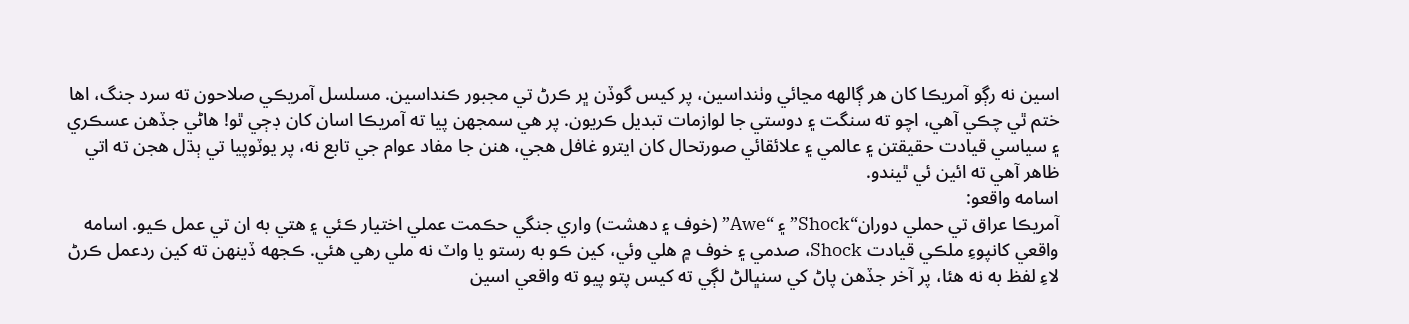اسين نه رڳو آمريڪا کان هر ڳالهه مڃائي وٺنداسين، پر کيس گوڏن ڀر ڪرڻ تي مجبور ڪنداسين. مسلسل آمريڪي صلاحون ته سرد جنگ، اها ختم ٿي چڪي آهي، اچو ته سنگت ۽ دوستي جا لوازمات تبديل ڪريون. پر هي سمجهن پيا ته آمريڪا اسان کان ڊڄي ٿو! هاڻي جڏهن عسڪري ۽ سياسي قيادت حقيقتن ۽ عالمي ۽ علائقائي صورتحال کان ايترو غافل هجي، هنن جا مفاد عوام جي تابع نه، پر يوٽوپيا تي ٻڌل هجن ته اتي ظاهر آهي ته ائين ئي ٿيندو.
اسامه واقعو:
آمريڪا عراق تي حملي دوران“Shock” ۽ “Awe” (خوف ۽ دهشت) واري جنگي حڪمت عملي اختيار ڪئي ۽ هتي به ان تي عمل ڪيو. اسامه واقعي کانپوءِ ملڪي قيادت Shock، صدمي ۽ خوف ۾ هلي وئي، کين ڪو به رستو يا واٽ نه ملي رهي هئي. ڪجهه ڏينهن ته کين ردعمل ڪرڻ لاءِ لفظ به نه هئا، پر آخر جڏهن پاڻ کي سنڀالڻ لڳي ته کيس پتو پيو ته واقعي اسين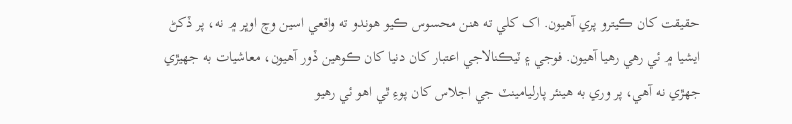حقيقت کان ڪيترو پري آهيون. اک کلي ته هنن محسوس ڪيو هوندو ته واقعي اسين وچ اوڀر ۾ نه، پر ڏکڻ ايشيا ۾ ئي رهي رهيا آهيون. فوجي ۽ ٽيڪنالاجي اعتبار کان دنيا کان ڪوهين ڏور آهيون، معاشيات به جهيڙي جهڙي نه آهي، پر وري به هينئر پارليامينٽ جي اجلاس کان پوءِ ٿي اهو ئي رهيو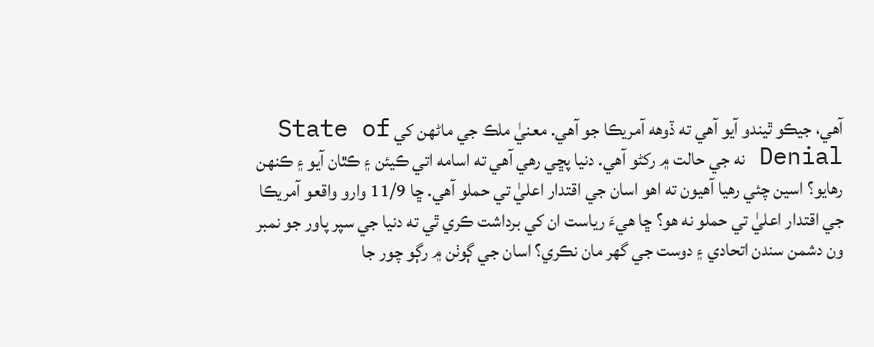آهي، جيڪو ٿيندو آيو آهي ته ڏوهه آمريڪا جو آهي. معنيٰ ملڪ جي ماڻهن کي State of Denial نه جي حالت ۾ رکڻو آهي. دنيا پڇي رهي آهي ته اسامه اتي ڪيئن ۽ ڪٿان آيو ۽ ڪنهن رهايو؟ اسين چئي رهيا آهيون ته اهو اسان جي اقتدار اعليٰ تي حملو آهي. ڇا 11/9 وارو واقعو آمريڪا جي اقتدار اعليٰ تي حملو نه هو؟ ڇا هيءَ رياست ان کي برداشت ڪري ٿي ته دنيا جي سپر پاور جو نمبر ون دشمن سندن اتحادي ۽ دوست جي گهر مان نڪري؟ اسان جي ڳوٺن ۾ رڳو چور جا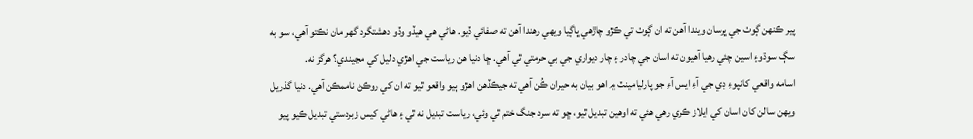پير ڪنهن ڳوٺ جي ڀرسان ويندا آهن ته ان ڳوٺ تي ڪڙو چاڙهي ڀاڳيا ويهي رهندا آهن ته صفائي ڏيو. هاڻي هي هيڏو وڏو دهشتگرد گهر مان نڪتو آهي، سو به سڳ سوڌو۽ اسين چئي رهيا آهيون ته اسان جي چادر ۽ چار ديواري جي بي حرمتي ٿي آهي. ڇا دنيا هن رياست جي اهڙي دليل کي مڃيندي؟ هرگز نه.
اسامه واقعي کانپوءِ ڊي جي آءِ ايس آءِ جو پارليامينٽ ۾ اهو بيان به حيران ڪُن آهي ته جيڪڏهن اهڙو ٻيو واقعو ٿيو ته ان کي روڪڻ ناممڪن آهي. دنيا گذريل ويهن سالن کان اسان کي ايلاز ڪري رهي هئي ته اوهين تبديل ٿيو، ڇو ته سرد جنگ ختم ٿي وئي، رياست تبديل نه ٿي ۽ هاڻي کيس زبردستي تبديل ڪيو پيو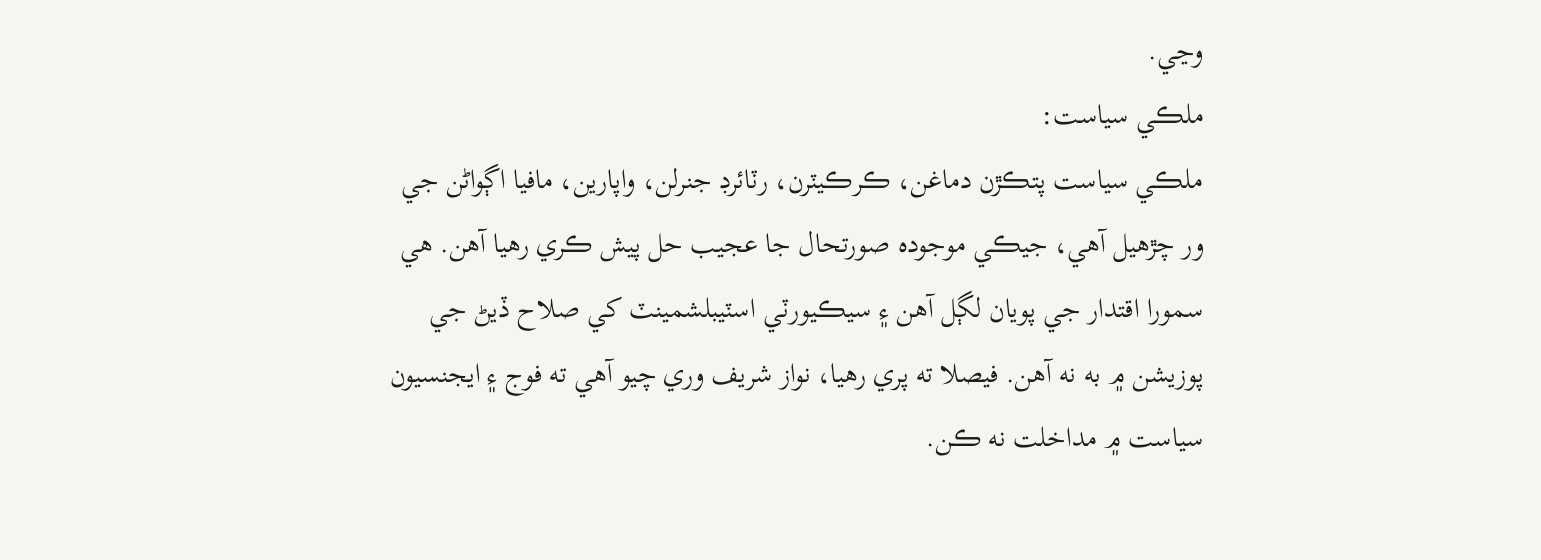وڃي.
ملڪي سياست:
ملڪي سياست پتڪڙن دماغن، ڪرڪيٽرن، رٽائرڊ جنرلن، واپارين، مافيا اڳواڻن جي ور چڙهيل آهي، جيڪي موجوده صورتحال جا عجيب حل پيش ڪري رهيا آهن. هي سمورا اقتدار جي پويان لڳل آهن ۽ سيڪيورٽي اسٽيبلشمينٽ کي صلاح ڏيڻ جي پوزيشن ۾ به نه آهن. فيصلا ته پري رهيا، نواز شريف وري چيو آهي ته فوج ۽ ايجنسيون سياست ۾ مداخلت نه ڪن.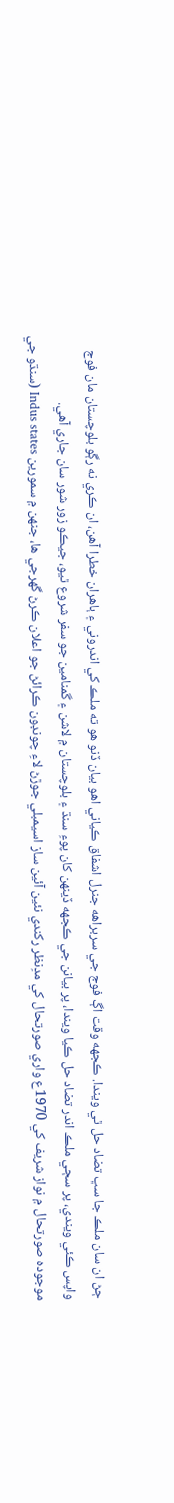ڄڻ ان سان ملڪ جا سڀ تضاد حل ٿي ويندا. ڪجهه وقت اڳ فوج جي سربراهه جنرل اشفاق ڪياني اهو بيان ڏنو هو ته ملڪ کي اندروني ۽ ٻاهران خطرا آهن، ان ڪري نه رڳو بلوچستان مان فوج واپس ڪئي ويندي، پر سڄي ملڪ اندر تضاد حل ڪيا ويندا، پر بيانن جي ڪجهه ڏينهن کان پوءِ سنڌ ۽ بلوچستان ۾ لاشن ۽ گمنامين جو سفر شروع ٿيو، جيڪو زور شور سان جاري آهي.
موجوده صورتحال ۾ نواز شريف کي 1970ع واري صورتحال کي مدِنظر رکندي نئين آئين ساز اسيمبلي جوڙڻ لاءِ چونڊون ڪرائڻ جو اعلان ڪرڻ گهرجي ها، جنهن ۾ سمورين Indus states (سنڌو جي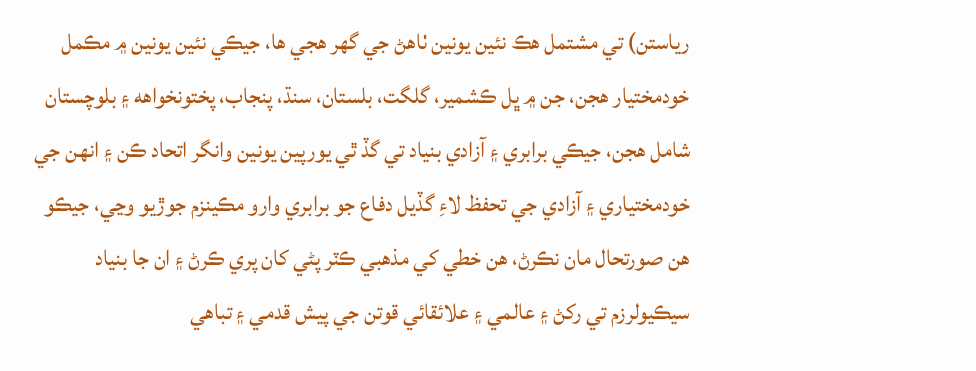رياستن) تي مشتمل هڪ نئين يونين ٺاهڻ جي گهر هجي ها، جيڪي نئين يونين ۾ مڪمل خودمختيار هجن، جن ۾ ڀل ڪشمير، گلگت، بلستان، سنڌ، پنجاب، پختونخواهه ۽ بلوچستان شامل هجن، جيڪي برابري ۽ آزادي بنياد تي گڏ ٿي يورپين يونين وانگر اتحاد ڪن ۽ انهن جي خودمختياري ۽ آزادي جي تحفظ لاءِ گڏيل دفاع جو برابري وارو مڪينزم جوڙيو وڃي، جيڪو هن صورتحال مان نڪرڻ، هن خطي کي مذهبي ڪٽر پڻي کان پري ڪرڻ ۽ ان جا بنياد سيڪيولرزم تي رکڻ ۽ عالمي ۽ علائقائي قوتن جي پيش قدمي ۽ تباهي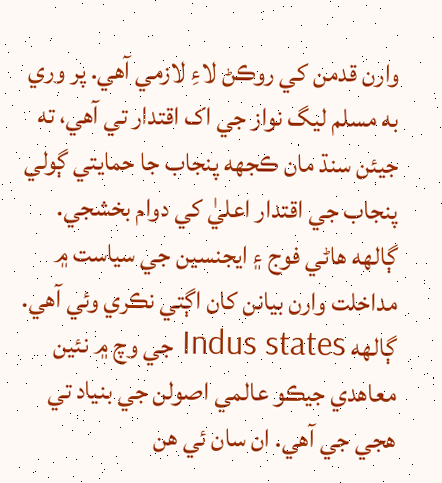وارن قدمن کي روڪڻ لاءِ لازمي آهي. پر وري به مسلم ليگ نواز جي اک اقتدار تي آهي، ته جيئن سنڌ مان ڪجهه پنجاب جا حمايتي ڳولي پنجاب جي اقتدار اعليٰ کي دوام بخشجي.
ڳالهه هاڻي فوج ۽ ايجنسين جي سياست ۾ مداخلت وارن بيانن کان اڳتي نڪري وئي آهي. ڳالهه Indus states جي وچ ۾ نئين معاهدي جيڪو عالمي اصولن جي بنياد تي هجي جي آهي. ان سان ئي هن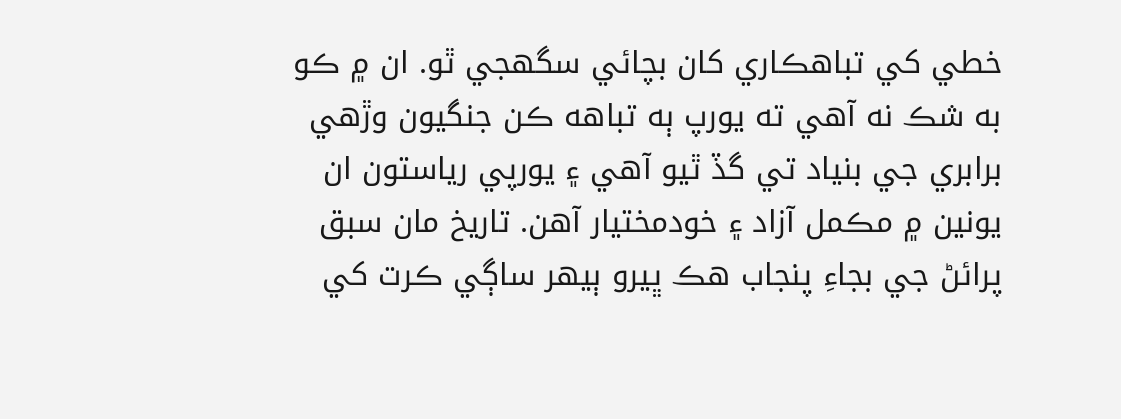خطي کي تباهڪاري کان بچائي سگهجي ٿو. ان ۾ ڪو به شڪ نه آهي ته يورپ ٻه تباهه ڪن جنگيون وڙهي برابري جي بنياد تي گڏ ٿيو آهي ۽ يورپي رياستون ان يونين ۾ مڪمل آزاد ۽ خودمختيار آهن. تاريخ مان سبق پرائڻ جي بجاءِ پنجاب هڪ ڀيرو ٻيهر ساڳي ڪرت کي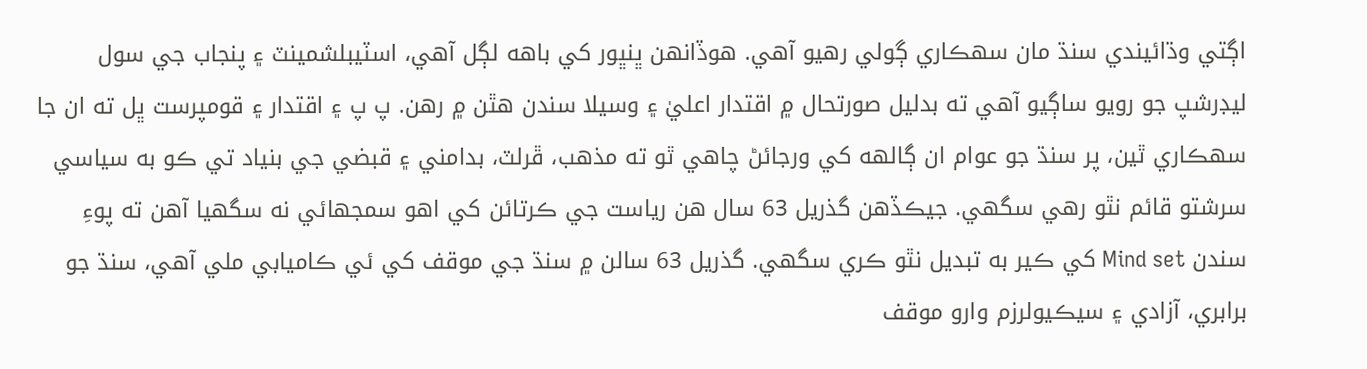اڳتي وڌائيندي سنڌ مان سهڪاري ڳولي رهيو آهي. هوڏانهن ڀنڀور کي باهه لڳل آهي، اسٽيبلشمينٽ ۽ پنجاب جي سول ليڊرشپ جو رويو ساڳيو آهي ته بدليل صورتحال ۾ اقتدار اعليٰ ۽ وسيلا سندن هٿن ۾ رهن. پ پ ۽ اقتدار ۽ قومپرست ڀل ته ان جا سهڪاري ٿين، پر سنڌ جو عوام ان ڳالهه کي ورجائڻ چاهي ٿو ته مذهب، ڦرلٽ، بدامني ۽ قبضي جي بنياد تي ڪو به سياسي سرشتو قائم نٿو رهي سگهي. جيڪڏهن گذريل 63 سال هن رياست جي ڪرتائن کي اهو سمجهائي نه سگهيا آهن ته پوءِ سندن Mind set کي ڪير به تبديل نٿو ڪري سگهي. گذريل 63 سالن ۾ سنڌ جي موقف کي ئي ڪاميابي ملي آهي، سنڌ جو برابري، آزادي ۽ سيڪيولرزم وارو موقف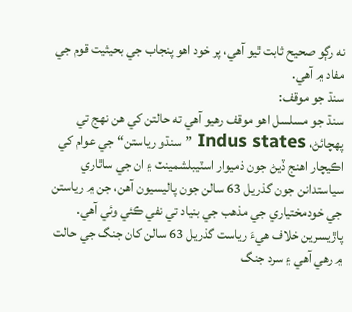نه رڳو صحيح ثابت ٿيو آهي، پر خود اهو پنجاب جي بحيثيت قوم جي مفاد ۾ آهي.
سنڌ جو موقف:
سنڌ جو مسلسل اهو موقف رهيو آهي ته حالتن کي هن نهج تي پهچائڻ، Indus states ”سنڌو رياستن“ جي عوام کي اڪيچار اهنج ڏيڻ جون ذميوار اسٽيبلشمينٽ ۽ ان جي ساٿاري سياستدانن جون گذريل 63 سالن جون پاليسيون آهن، جن ۾ رياستن جي خودمختياري جي مذهب جي بنياد تي نفي ڪئي وئي آهي. پاڙيسرين خلاف هيءَ رياست گذريل 63 سالن کان جنگ جي حالت ۾ رهي آهي ۽ سرد جنگ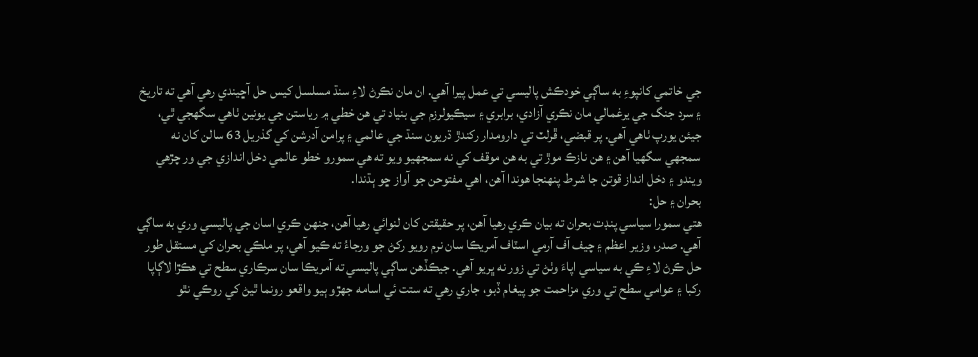جي خاتمي کانپوءِ به ساڳي خودڪش پاليسي تي عمل پيرا آهي. ان مان نڪرڻ لاءِ سنڌ مسلسل کيس حل آڇيندي رهي آهي ته تاريخ ۽ سرد جنگ جي يرغمالي مان نڪري آزادي، برابري ۽ سيڪيولرزم جي بنياد تي هن خطي ۾ رياستن جي يونين ٺاهي سگهجي ٿي، جيئن يورپ ٺاهي آهي. پر قبضي، ڦرلٽ تي دارومدار رکندڙ ڌريون سنڌ جي عالمي ۽ پرامن آدرشن کي گذريل 63 سالن کان نه سمجهي سگهيا آهن ۽ هن نازڪ موڙ تي به هن موقف کي نه سمجهيو ويو ته هي سمورو خطو عالمي دخل اندازي جي ور چڙهي ويندو ۽ دخل انداز قوتن جا شرط پنهنجا هوندا آهن، اهي مفتوحن جو آواز ڇو ٻڌندا.
بحران ۽ حل:
هتي سمورا سياسي پنڊت بحران ته بيان ڪري رهيا آهن، پر حقيقتن کان لنوائي رهيا آهن، جنهن ڪري اسان جي پاليسي وري به ساڳي آهي. صدر، وزير اعظم ۽ چيف آف آرمي اسٽاف آمريڪا سان نرم رويو رکڻ جو ورجاءُ ته ڪيو آهي، پر ملڪي بحران کي مستقل طور حل ڪرڻ لاءِ ڪي به سياسي اپاءَ وٺڻ تي زور نه ڀريو آهي. جيڪڏهن ساڳي پاليسي ته آمريڪا سان سرڪاري سطح تي هڪڙا لاڳاپا رکبا ۽ عوامي سطح تي وري مزاحمت جو پيغام ڏبو، جاري رهي ته ستت ئي اسامه جهڙو ٻيو واقعو رونما ٿيڻ کي روڪي نٿو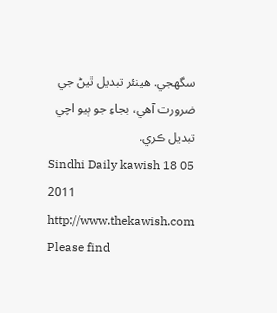سگهجي. هينئر تبديل ٿيڻ جي ضرورت آهي، بجاءِ جو ٻيو اچي تبديل ڪري.
Sindhi Daily kawish 18 05 2011 http://www.thekawish.com
Please find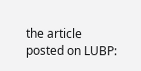the article posted on LUBP: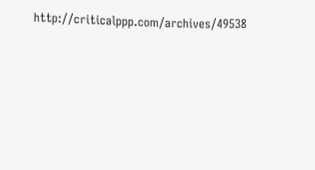http://criticalppp.com/archives/49538